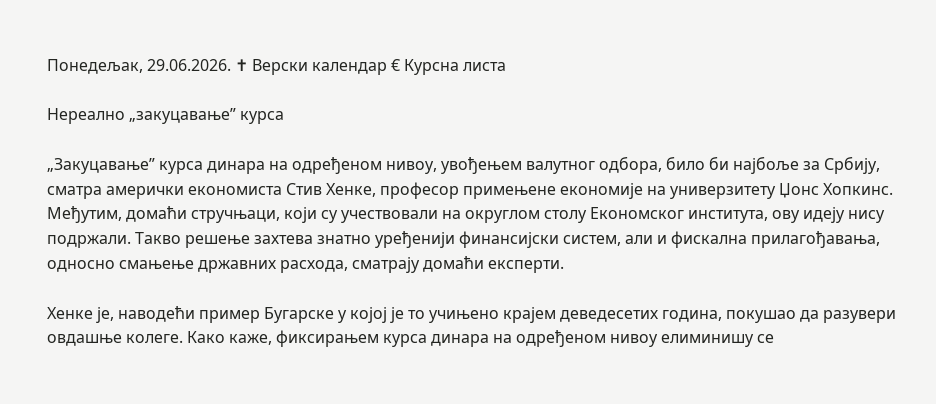Понедељак, 29.06.2026. ✝ Верски календар € Курсна листа

Нереално „закуцавање” курса

„Закуцавање” курса динара на одређеном нивоу, увођењем валутног одбора, било би најбоље за Србију, сматра амерички економиста Стив Хенке, професор примењене економије на универзитету Џонс Хопкинс. Међутим, домаћи стручњаци, који су учествовали на округлом столу Економског института, ову идеју нису подржали. Такво решење захтева знатно уређенији финансијски систем, али и фискална прилагођавања, односно смањење државних расхода, сматрају домаћи експерти.

Хенке је, наводећи пример Бугарске у којој је то учињено крајем деведесетих година, покушао да разувери овдашње колеге. Како каже, фиксирањем курса динара на одређеном нивоу елиминишу се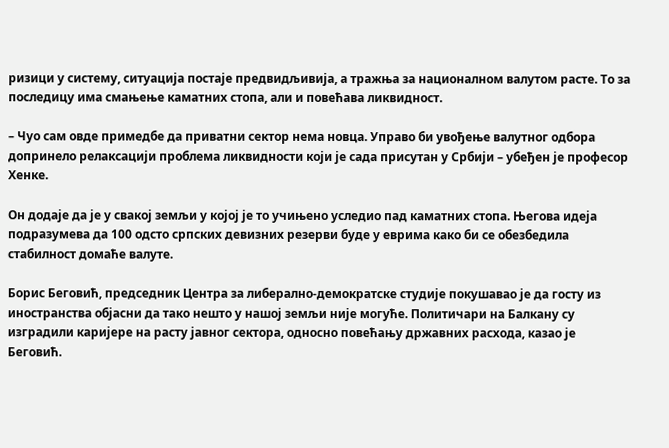ризици у систему, ситуација постаје предвидљивија, а тражња за националном валутом расте. То за последицу има смањење каматних стопа, али и повећава ликвидност.

– Чуо сам овде примедбе да приватни сектор нема новца. Управо би увођење валутног одбора допринело релаксацији проблема ликвидности који је сада присутан у Србији – убеђен је професор Хенке.

Он додаје да је у свакој земљи у којој је то учињено уследио пад каматних стопа. Његова идеја подразумева да 100 одсто српских девизних резерви буде у еврима како би се обезбедила стабилност домаће валуте.

Борис Беговић, председник Центра за либерално-демократске студије покушавао је да госту из иностранства објасни да тако нешто у нашој земљи није могуће. Политичари на Балкану су изградили каријере на расту јавног сектора, односно повећању државних расхода, казао је Беговић.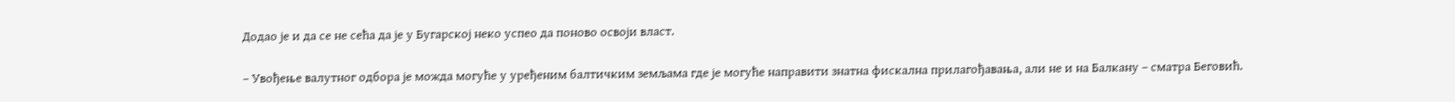Додао је и да се не сећа да је у Бугарској неко успео да поново освоји власт.

– Увођење валутног одбора је можда могуће у уређеним балтичким земљама где је могуће направити знатна фискална прилагођавања, али не и на Балкану – сматра Беговић.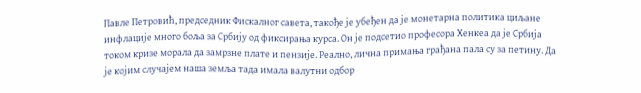Павле Петровић, председник Фискалног савета, такође је убеђен да је монетарна политика циљане инфлације много боља за Србију од фиксирања курса. Он је подсетио професора Хенкеа да је Србија током кризе морала да замрзне плате и пензије. Реално, лична примања грађана пала су за петину. Да је којим случајем наша земља тада имала валутни одбор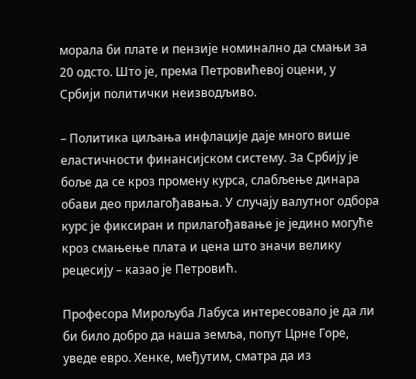морала би плате и пензије номинално да смањи за 20 одсто. Што је, према Петровићевој оцени, у Србији политички неизводљиво.

– Политика циљања инфлације даје много више еластичности финансијском систему. За Србију је боље да се кроз промену курса, слабљење динара обави део прилагођавања. У случају валутног одбора курс је фиксиран и прилагођавање је једино могуће кроз смањење плата и цена што значи велику рецесију – казао је Петровић.

Професора Мирољуба Лабуса интересовало је да ли би било добро да наша земља, попут Црне Горе, уведе евро. Хенке, међутим, сматра да из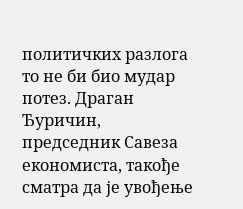политичких разлога то не би био мудар потез. Драган Ђуричин, председник Савеза економиста, такође сматра да је увођење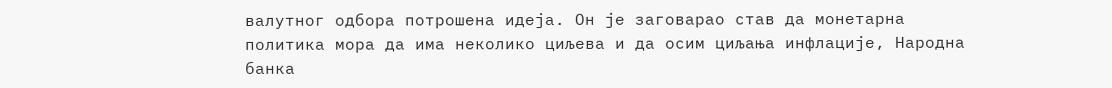валутног одбора потрошена идеја. Он је заговарао став да монетарна политика мора да има неколико циљева и да осим циљања инфлације, Народна банка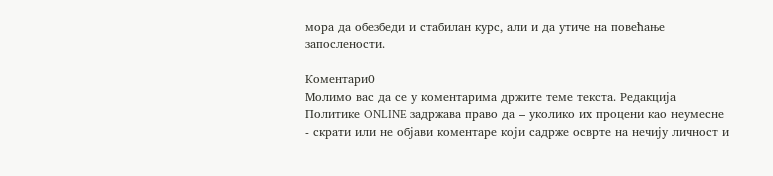мора да обезбеди и стабилан курс, али и да утиче на повећање запослености.

Коментари0
Молимо вас да се у коментарима држите теме текста. Редакција Политике ONLINE задржава право да – уколико их процени као неумесне - скрати или не објави коментаре који садрже осврте на нечију личност и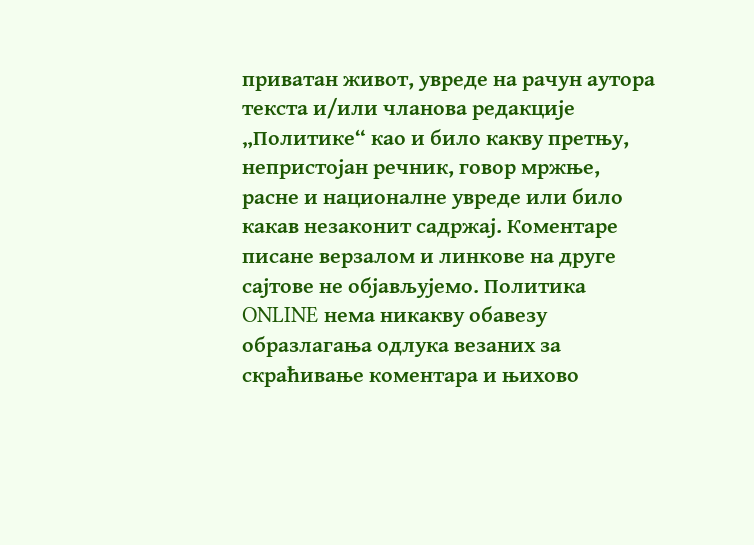приватан живот, увреде на рачун аутора текста и/или чланова редакције „Политике“ као и било какву претњу, непристојан речник, говор мржње, расне и националне увреде или било какав незаконит садржај. Коментаре писане верзалом и линкове на друге сајтове не објављујемо. Политика ONLINE нема никакву обавезу образлагања одлука везаних за скраћивање коментара и њихово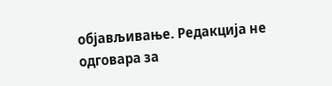објављивање. Редакција не одговара за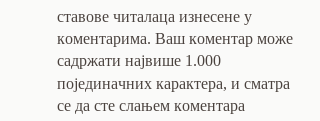ставове читалаца изнесене у коментарима. Ваш коментар може садржати највише 1.000 појединачних карактера, и сматра се да сте слањем коментара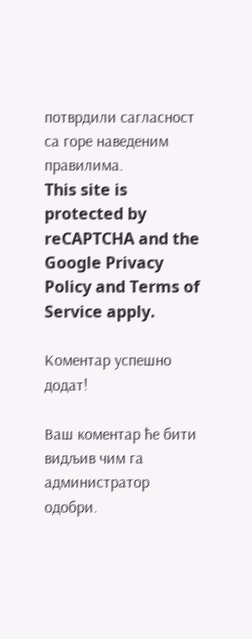потврдили сагласност са горе наведеним правилима.
This site is protected by reCAPTCHA and the Google Privacy Policy and Terms of Service apply.

Комeнтар успeшно додат!

Ваш комeнтар ћe бити видљив чим га администратор одобри.